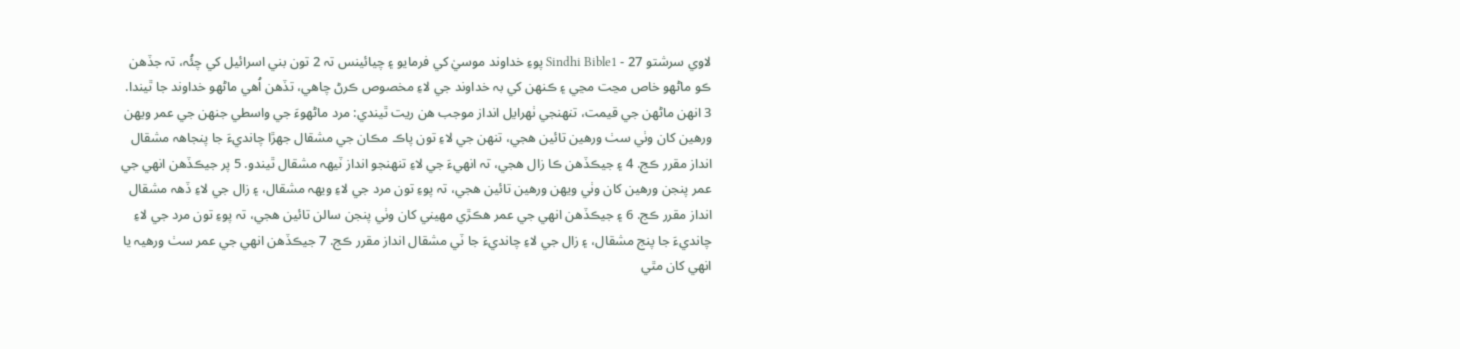لاوي سرشتو 27 - Sindhi Bible1 پوءِ خداوند موسيٰ کي فرمايو ۽ چيائينس تہ 2 تون بني اسرائيل کي چئُہ، تہ جڏهن ڪو ماڻهو خاص مڃت مڃي ۽ ڪنهن کي بہ خداوند جي لاءِ مخصوص ڪرڻ چاهي، تڏهن اُهي ماڻهو خداوند جا ٿيندا. 3 انهن ماڻهن جي قيمت، تنهنجي ٺهرايل انداز موجب هن ريت ٿيندي: مرد ماڻهوءَ جي واسطي جنهن جي عمر ويهن ورهين کان وٺي سٺ ورهين تائين هجي، تنهن جي لاءِ تون پاڪ مڪان جي مشقال جهڙا چانديءَ جا پنجاهہ مشقال انداز مقرر ڪج. 4 ۽ جيڪڏهن ڪا زال هجي، تہ انهيءَ جي لاءِ تنهنجو انداز ٽيهہ مشقال ٿيندو. 5 پر جيڪڏهن انهي جي عمر پنجن ورهين کان وٺي ويهن ورهين تائين هجي، تہ پوءِ تون مرد جي لاءِ ويهہ مشقال، ۽ زال جي لاءِ ڏهہ مشقال انداز مقرر ڪج. 6 ۽ جيڪڏهن انهي جي عمر هڪڙي مهيني کان وٺي پنجن سالن تائين هجي، تہ پوءِ تون مرد جي لاءِ چانديءَ جا پنج مشقال، ۽ زال جي لاءِ چانديءَ جا ٽي مشقال انداز مقرر ڪج. 7 جيڪڏهن انهي جي عمر سٺ ورهيہ يا انهي کان مٿي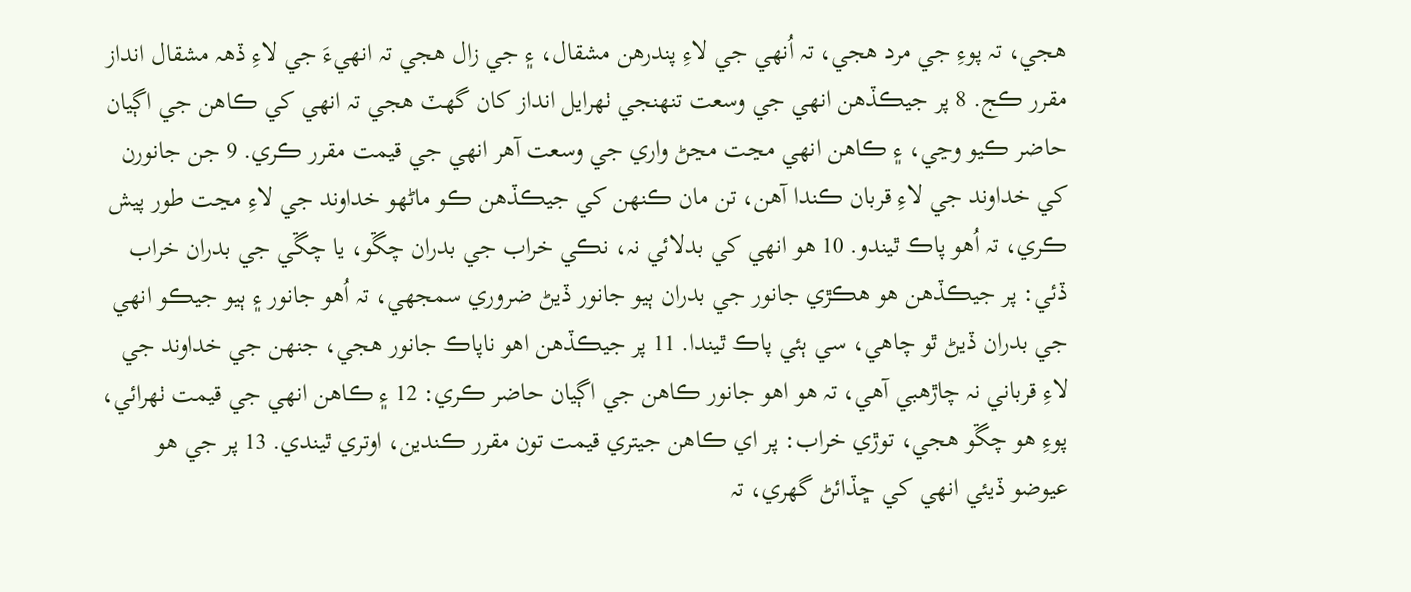هجي، تہ پوءِ جي مرد هجي، تہ اُنهي جي لاءِ پندرهن مشقال، ۽ جي زال هجي تہ انهيءَ جي لاءِ ڏهہ مشقال انداز مقرر ڪج. 8 پر جيڪڏهن انهي جي وسعت تنهنجي ٺهرايل انداز کان گهٽ هجي تہ انهي کي ڪاهن جي اڳيان حاضر ڪيو وڃي، ۽ ڪاهن انهي مڃت مڃڻ واري جي وسعت آهر انهي جي قيمت مقرر ڪري. 9 جن جانورن کي خداوند جي لاءِ قربان ڪندا آهن، تن مان ڪنهن کي جيڪڏهن ڪو ماڻهو خداوند جي لاءِ مڃت طور پيش ڪري، تہ اُهو پاڪ ٿيندو. 10 هو انهي کي بدلائي نہ، نڪي خراب جي بدران چڱو، يا چڱي جي بدران خراب ڏئي: پر جيڪڏهن هو هڪڙي جانور جي بدران ٻيو جانور ڏيڻ ضروري سمجهي، تہ اُهو جانور ۽ ٻيو جيڪو انهي جي بدران ڏيڻ ٿو چاهي، سي ٻئي پاڪ ٿيندا. 11 پر جيڪڏهن اهو ناپاڪ جانور هجي، جنهن جي خداوند جي لاءِ قرباني نہ چاڙهبي آهي، تہ هو اهو جانور ڪاهن جي اڳيان حاضر ڪري: 12 ۽ ڪاهن انهي جي قيمت ٺهرائي، پوءِ هو چڱو هجي، توڙي خراب: پر اي ڪاهن جيتري قيمت تون مقرر ڪندين، اوتري ٿيندي. 13 پر جي هو عيوضو ڏيئي انهي کي ڇڏائڻ گهري، تہ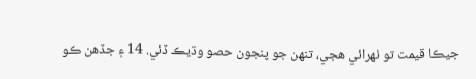جيڪا قيمت تو ٺهرائي هجي، تنهن جو پنجون حصو وڌيڪ ڏئي. 14 ۽ جڏهن ڪو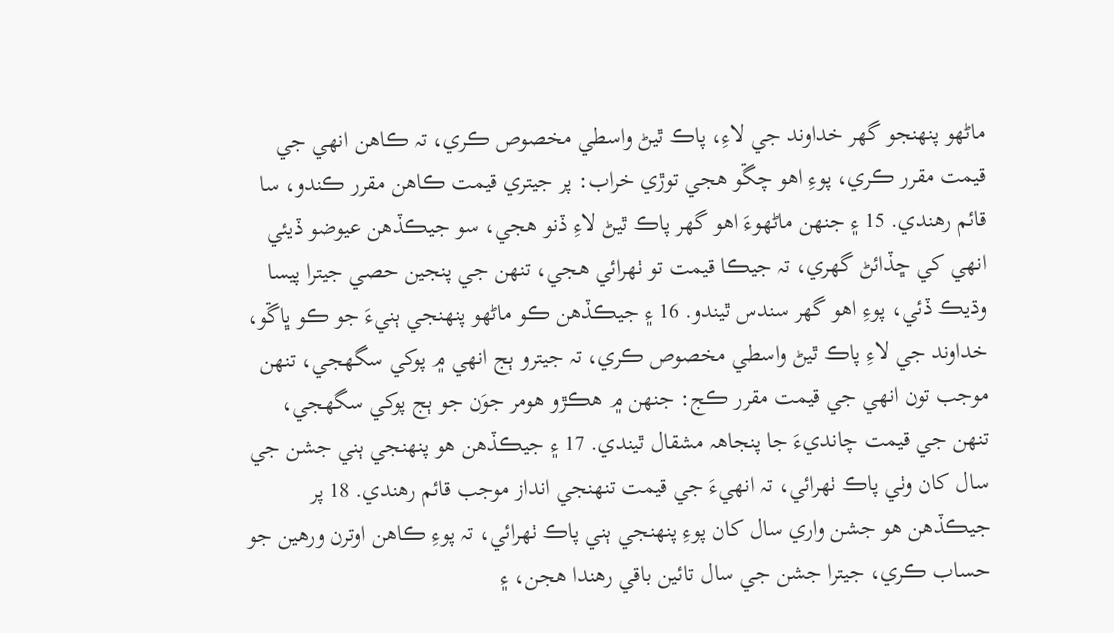ماڻهو پنهنجو گهر خداوند جي لاءِ، پاڪ ٿيڻ واسطي مخصوص ڪري، تہ ڪاهن انهي جي قيمت مقرر ڪري، پوءِ اهو چڱو هجي توڙي خراب: پر جيتري قيمت ڪاهن مقرر ڪندو، سا قائم رهندي. 15 ۽ جنهن ماڻهوءَ اهو گهر پاڪ ٿيڻ لاءِ ڏنو هجي، سو جيڪڏهن عيوضو ڏيئي انهي کي ڇڏائڻ گهري، تہ جيڪا قيمت تو ٺهرائي هجي، تنهن جي پنجين حصي جيترا پيسا وڌيڪ ڏئي، پوءِ اهو گهر سندس ٿيندو. 16 ۽ جيڪڏهن ڪو ماڻهو پنهنجي ٻنيءَ جو ڪو ڀاڱو، خداوند جي لاءِ پاڪ ٿيڻ واسطي مخصوص ڪري، تہ جيترو ٻج انهي ۾ پوکي سگهجي، تنهن موجب تون انهي جي قيمت مقرر ڪج: جنهن ۾ هڪڙو هومر جوَن جو ٻج پوکي سگهجي، تنهن جي قيمت چانديءَ جا پنجاهہ مشقال ٿيندي. 17 ۽ جيڪڏهن هو پنهنجي ٻني جشن جي سال کان وٺي پاڪ ٺهرائي، تہ انهيءَ جي قيمت تنهنجي انداز موجب قائم رهندي. 18 پر جيڪڏهن هو جشن واري سال کان پوءِ پنهنجي ٻني پاڪ ٺهرائي، تہ پوءِ ڪاهن اوترن ورهين جو حساب ڪري، جيترا جشن جي سال تائين باقي رهندا هجن، ۽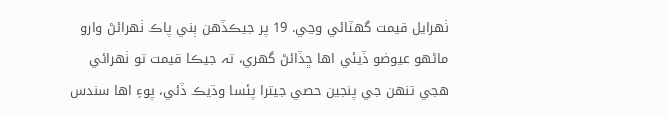ٺهرايل قيمت گهٽائي وڃي. 19 پر جيڪڏهن ٻني پاڪ ٺهرائڻ وارو ماڻهو عيوضو ڏيئي اها ڇڏائڻ گهري، تہ جيڪا قيمت تو ٺهرائي هجي تنهن جي پنجين حصي جيترا پئسا وڌيڪ ڏئي، پوءِ اها سندس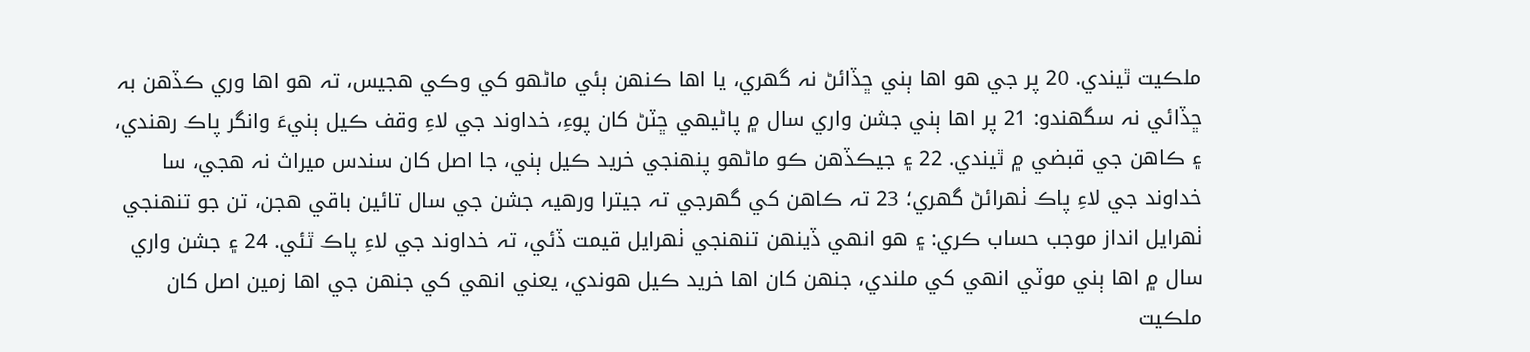ملڪيت ٿيندي. 20 پر جي هو اها ٻني ڇڏائڻ نہ گهري، يا اها ڪنهن ٻئي ماڻهو کي وڪي هجيس، تہ هو اها وري ڪڏهن بہ ڇڏائي نہ سگهندو: 21 پر اها ٻني جشن واري سال ۾ پاڻيهي ڇٽڻ کان پوءِ، خداوند جي لاءِ وقف ڪيل ٻنيءَ وانگر پاڪ رهندي، ۽ ڪاهن جي قبضي ۾ ٿيندي. 22 ۽ جيڪڏهن ڪو ماڻهو پنهنجي خريد ڪيل ٻني، جا اصل کان سندس ميراث نہ هجي، سا خداوند جي لاءِ پاڪ ٺهرائڻ گهري؛ 23 تہ ڪاهن کي گهرجي تہ جيترا ورهيہ جشن جي سال تائين باقي هجن، تن جو تنهنجي ٺهرايل انداز موجب حساب ڪري: ۽ هو انهي ڏينهن تنهنجي ٺهرايل قيمت ڏئي، تہ خداوند جي لاءِ پاڪ ٿئي. 24 ۽ جشن واري سال ۾ اها ٻني موٽي انهي کي ملندي، جنهن کان اها خريد ڪيل هوندي، يعني انهي کي جنهن جي اها زمين اصل کان ملڪيت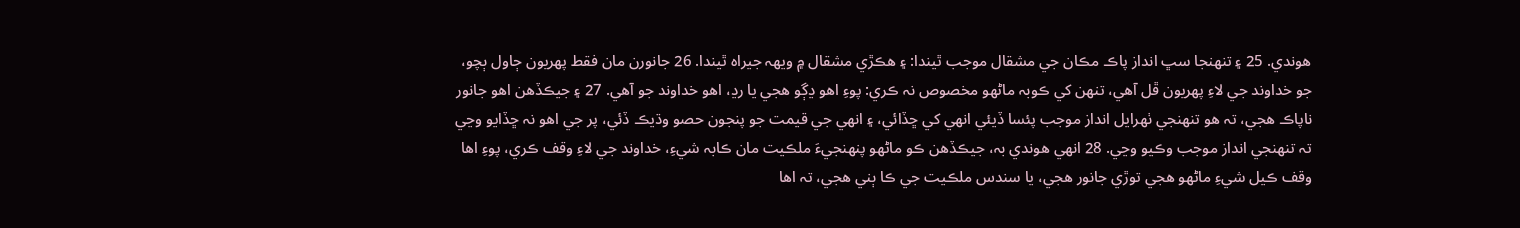هوندي. 25 ۽ تنهنجا سڀ انداز پاڪ مڪان جي مشقال موجب ٿيندا: ۽ هڪڙي مشقال ۾ ويهہ جيراہ ٿيندا. 26 جانورن مان فقط پهريون ڄاول ٻچو، جو خداوند جي لاءِ پهريون ڦل آهي، تنهن کي ڪوبہ ماڻهو مخصوص نہ ڪري: پوءِ اهو ڍڳو هجي يا رڍ، اهو خداوند جو آهي. 27 ۽ جيڪڏهن اهو جانور ناپاڪ هجي، تہ هو تنهنجي ٺهرايل انداز موجب پئسا ڏيئي انهي کي ڇڏائي، ۽ انهي جي قيمت جو پنجون حصو وڌيڪ ڏئي، پر جي اهو نہ ڇڏايو وڃي تہ تنهنجي انداز موجب وڪيو وڃي. 28 انهي هوندي بہ، جيڪڏهن ڪو ماڻهو پنهنجيءَ ملڪيت مان ڪابہ شيءِ، خداوند جي لاءِ وقف ڪري، پوءِ اها وقف ڪيل شيءِ ماڻهو هجي توڙي جانور هجي، يا سندس ملڪيت جي ڪا ٻني هجي، تہ اها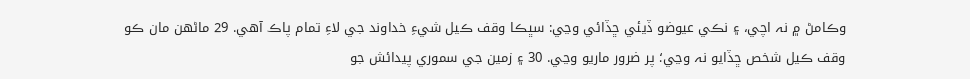وڪامڻ ۾ نہ اچي، ۽ نڪي عيوضو ڏيئي ڇڏائي وڃي: سڀڪا وقف ڪيل شيءِ خداوند جي لاءِ تمام پاڪ آهي. 29 ماڻهن مان ڪو وقف ڪيل شخص ڇڏايو نہ وڃي؛ پر ضرور ماريو وڃي. 30 ۽ زمين جي سموري پيدائش جو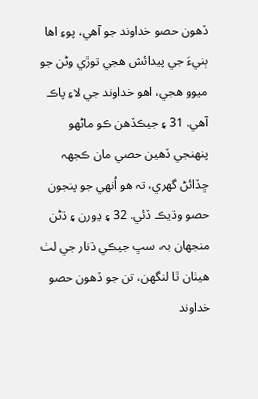ڏهون حصو خداوند جو آهي، پوءِ اها ٻنيءَ جي پيدائش هجي توڙي وڻن جو ميوو هجي، اهو خداوند جي لاءِ پاڪ آهي. 31 ۽ جيڪڏهن ڪو ماڻهو پنهنجي ڏهين حصي مان ڪجهہ ڇڏائڻ گهري، تہ هو اُنهي جو پنجون حصو وڌيڪ ڏئي. 32 ۽ ڍورن ۽ ڌڻن منجهان بہ، سڀ جيڪي ڌنار جي لٺ هيٺان ٿا لنگهن، تن جو ڏهون حصو خداوند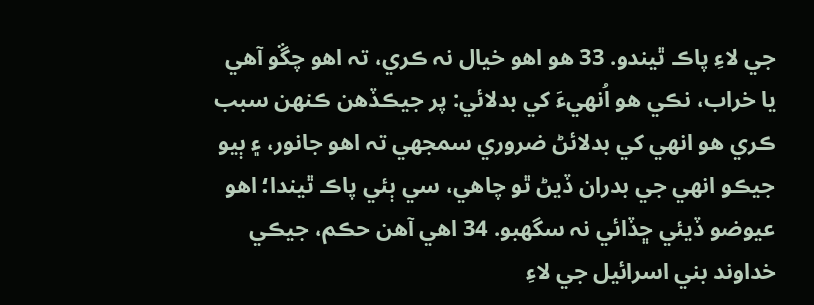جي لاءِ پاڪ ٿيندو. 33 هو اهو خيال نہ ڪري، تہ اهو چڱو آهي يا خراب، نڪي هو اُنهيءَ کي بدلائي: پر جيڪڏهن ڪنهن سبب ڪري هو انهي کي بدلائڻ ضروري سمجهي تہ اهو جانور، ۽ ٻيو جيڪو انهي جي بدران ڏيڻ ٿو چاهي، سي ٻئي پاڪ ٿيندا؛ اهو عيوضو ڏيئي ڇڏائي نہ سگهبو. 34 اهي آهن حڪم، جيڪي خداوند بني اسرائيل جي لاءِ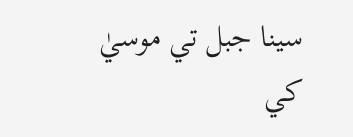سينا جبل تي موسيٰ کي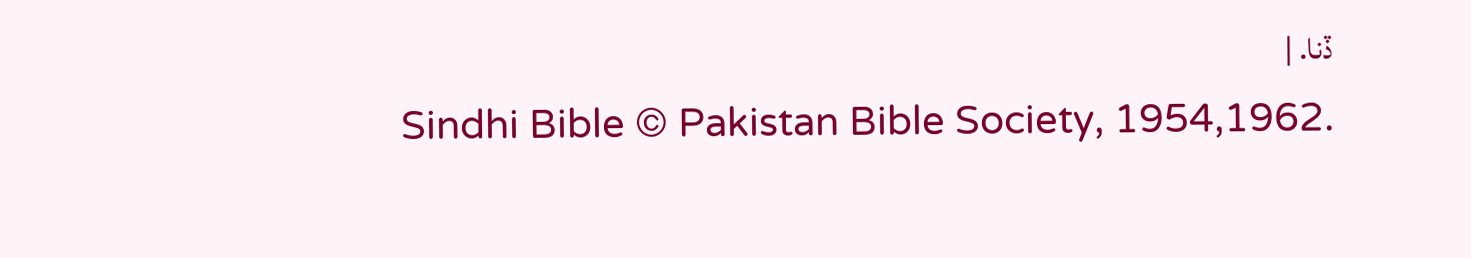ڏنا. |
Sindhi Bible © Pakistan Bible Society, 1954,1962.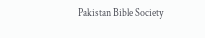Pakistan Bible Society